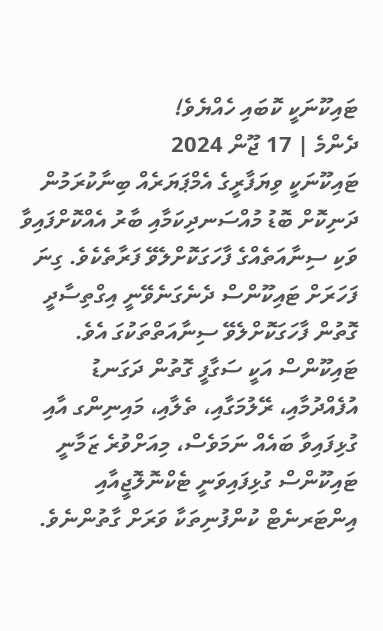ޓައިކޫނަކީ ކޮބައި ހެއްޔެވެ!
ދެންމެ | 17 ޖޫން 2024
ޓައިކޫނަކީ ވިޔަފާރީގެ އެމްޕަޔަރެއް ބިނާކުރަމުން ދަނިކޮށް ބޮޑު މުއްސަނދިކަމާއި ބާރު އެއްކޮށްފައިވާ ވަކި ސިނާއަތެއްގެ ފާހަގަކޮށްލެވޭ ފަރާތެކެވެ. ގިނަ ފަހަރަށް ޓައިކޫންސް ދެނެގަނެވޭނީ އިގްތިސާދީ ގޮތުން ފާހަގަކޮށްލެވޭ ސިނާއަތްތަކުގަ އެވެ.
ޓައިކޫންސް އަކީ ސަގާފީ ގޮތުން ދަގަނޑު އުފެއްދުމާއި، ރޭލުމަގާއި، ތެލާއި، މައިނިންގ އާއި ގުޅިފައިވާ ބައެއް ނަމަވެސް، މިއަށްވުރެ ޒަމާނީ ޓައިކޫންސް ގުޅިފައިވަނީ ޓެކްނޮލޮޖީއާއި އިންޓަރނެޓް ކުންފުނިތަކާ ވަރަށް ގާތުންނެވެ.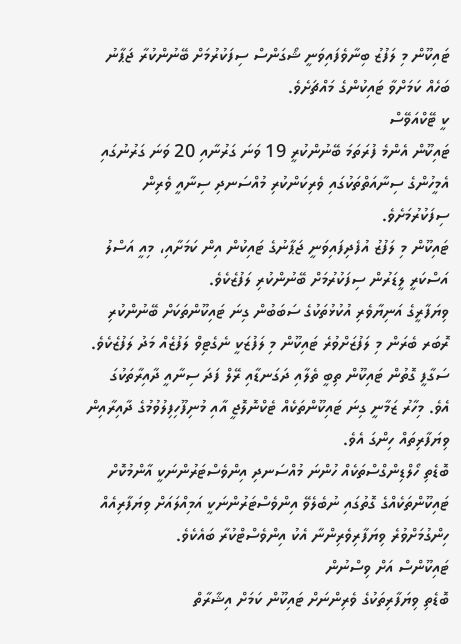ޓައިކޫން މި ލަފުޒު ބިނާވެފައިވަނީ ޝޯގަންސް ސިފަކުރުމަށް ބޭނުންކުރާ ޖަޕާނު ބަހެއް ކަމަށްވާ ޓައިކުންގެ މައްޗަށެވެ.
ކީ ޓޭކްއަވޭސް
ޓައިކޫން އެންމެ ފުރަތަމަ ބޭނުންކުރީ 19 ވަނަ ގަރުނާއި 20 ވަނަ ގަރުނުގައި އެމީހުންގެ ސިނާއަތްތަކުގައި ވެރިކަންކުރި މުއްސަނދި ސިނާއީ ވެރިން ސިފަކުރުމަށެވެ.
ޓައިކޫން މި ލަފުޒު އުފެދިފައިވަނީ ޖަޕާނުގެ ޓައިކުން އިން ކަމަށާއި، މިއީ އަސްލު އަސްކަރީ ލީޑަރުން ސިފަކުރުމަށް ބޭނުންކުރި ލަފުޒެކެވެ.
ވިޔަފާރީގެ އަނިޔާވެރި އުކުޅުތަކުގެ ސަބަބުން ގިނަ ޓައިކޫންތަކަށް ބޭނުންކުރި ރޮބަރ ބެރަން މި ލަފުޒަށްވުރެ ޓައިކޫން މި ލަފުޒަކީ ނެގެޓިވް ލަފުޒެއް މަދު ލަފުޒެކެވެ.
ސަގާފީ ގޮތުން ޓައިކޫން ތިބީ ތެލާއި ދަގަނޑާއި ރޭލް ފަދަ ސިނާއީ ދާއިރާތަކުގަ އެވެ. މިހާރު ޒަމާނީ ގިނަ ޓައިކޫންތަކެއް ޓެކްނޮލޮޖީ އާއި މުނިފޫހިފިލުވުމުގެ ދާއިރާއިން ވިޔަފާރިތައް ހިންގަ އެވެ.
ބޮޑެތި ހޯލްޑިންގްސްތަކެއް ހުންނަ މުއްސަނދި އިންވެސްޓަރުންނަކީ އާންމުކޮށް ޓައިކޫންތަކެއްގެ ގޮތުގައި ނުބެލެވޭ އިންވެސްޓަރުންނަކީ އަމިއްލައަށް ވިޔަފާރިއެއް ހިންގުމަށްވުރެ ވިޔަފާރިވެރިންނާ އެކު އިންވެސްޓްކުރާ ބައެކެވެ.
ޓައިކޫންސް އަށް ވިސްނުން
ބޮޑެތި ވިޔަފާރިތަކުގެ ވެރިންނަށް ޓައިކޫން ކަމަށް އިޝާރާތް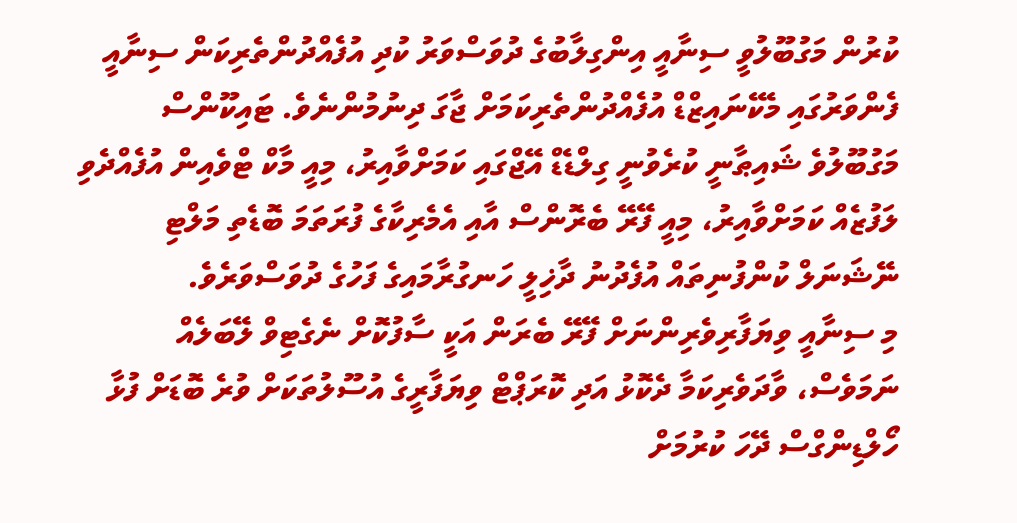ކުރުން މަގުބޫލުވީ ސިނާއީ އިންގިލާބުގެ ދުވަސްވަރު ކުދި އުފެއްދުންތެރިކަން ސިނާއީ ފެންވަރުގައި މެކޭނައިޒްޑް އުފެއްދުންތެރިކަމަށް ޖާގަ ދިނުމުންނެވެ. ޓައިކޫންސް މަގުބޫލުވެ ޝައިޠާނީ ކުރެވުނީ ގިލްޑެޑް އޭޖްގައި ކަމަށްވާއިރު، މިއީ މާކް ޓްވެއިން އުފެއްދެވި ލަފުޒެއް ކަމަށްވާއިރު، މިއީ ފޭރޭ ބެރޮންސް އާއި އެމެރިކާގެ ފުރަތަމަ ބޮޑެތި މަލްޓި ނޭޝަނަލް ކުންފުނިތައް އުފެދުނު ދާޚިލީ ހަނގުރާމައިގެ ފަހުގެ ދުވަސްވަރެވެ.
މި ސިނާއީ ވިޔަފާރިވެރިންނަށް ފޭރޭ ބެރަން އަކީ ސާފުކޮށް ނެގެޓިވް ލޭބަލެއް ނަމަވެސް، ވާދަވެރިކަމާ ދެކޮޅު އަދި ކޮރަޕްޓް ވިޔަފާރީގެ އުސޫލުތަކަށް ވުރެ ބޮޑަށް ފުޅާ ހޯލްޑިންގްސް ދޭހަ ކުރުމަށް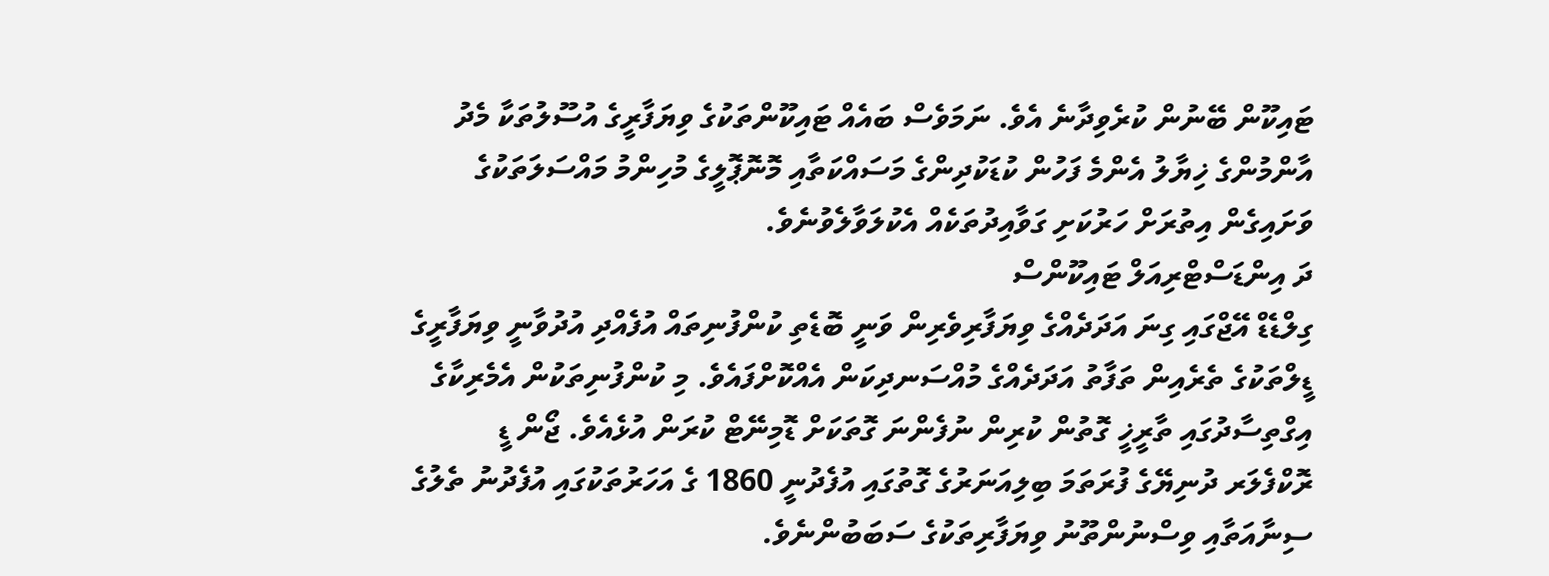ޓައިކޫން ބޭނުން ކުރެވިދާނެ އެވެ. ނަމަވެސް ބައެއް ޓައިކޫންތަކުގެ ވިޔަފާރީގެ އުސޫލުތަކާ މެދު އާންމުންގެ ޚިޔާލު އެންމެ ފަހުން ކުޑަކުދިންގެ މަސައްކަތާއި މޮނޮޕޮލީގެ މުހިންމު މައްސަލަތަކުގެ ވަށައިގެން އިތުރަށް ހަރުކަށި ގަވާއިދުތަކެއް އެކުލަވާލެވުނެވެ.
ދަ އިންޑަސްޓްރިއަލް ޓައިކޫންސް
ގިލްޑެޑް އޭޖްގައި ގިނަ އަދަދެއްގެ ވިޔަފާރިވެރިން ވަނީ ބޮޑެތި ކުންފުނިތައް އުފެއްދި އުދުވާނީ ވިޔަފާރީގެ ޑީލްތަކުގެ ތެރެއިން ތަފާތު އަދަދެއްގެ މުއްސަނދިކަން އެއްކޮށްފައެވެ. މި ކުންފުނިތަކުން އެމެރިކާގެ އިގްތިސާދުގައި ތާރީޚީ ގޮތުން ކުރިން ނުފެންނަ ގޮތަކަށް ޑޮމިނޭޓް ކުރަން އުޅެއެވެ. ޖޯން ޑީ ރޮކްފެލަރ ދުނިޔޭގެ ފުރަތަމަ ބިލިއަނަރުގެ ގޮތުގައި އުފެދުނީ 1860 ގެ އަހަރުތަކުގައި އުފެދުނު ތެލުގެ ސިނާއަތާއި ވިސްނުންތޫނު ވިޔަފާރިތަކުގެ ސަބަބުންނެވެ.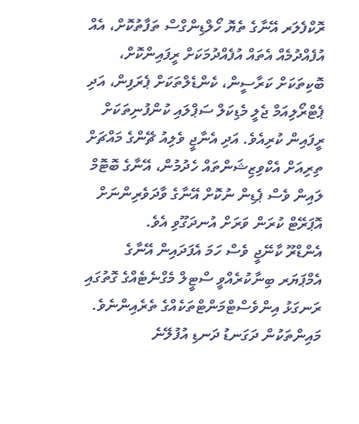ރޮކްފެލަރ އޭނާގެ ތެޔޮ ހޯލްޑިންގްސް ތަފާތުކޮށް، އެއް އުފެއްދުމެއް އެތައް އުފެއްދުމަކަށް ރީފައިންކޮށް، ބޮކިތަކަށް ކަރާސީން، ކެންޑެލްތަކަށް ޕެރަފިން، އަދި ޕެޓްރޯލިއަމް ޖެލީ މެޑިކަލް ސަޕްލައި ކުންފުނިތަކަށް ރީފައިން ކުރިއެވެ. އަދި އެނާޖީ ވެލިއު ޗޭންގެ މައްޗަށް ތިރިއަށް އެކްވިޒިޝަންތައް ހެދުމުން، އޭނާގެ ބޮޓޮމް ލައިން ވެސް ޕެޑިން ނުކޮށް އޭނާގެ ވާދަވެރިންނަށް އޮޕަރޭޓް ކުރަން ވަރަށް އުނދަގޫވި އެވެ.
އެންޑްރޫ ކާނޭޖީ ވެސް ހަމަ އެފަދައިން އޭނާގެ އެމްޕަޔަރ ބިނާކުރެއްވީ ސްޓީލް މެގްނެޓެއްގެ ގޮތުގައި ރަނގަޅު އިންވެސްޓްމަންޓްތަކެއްގެ ތެރެއިންނެވެ. މައިންތަކުން ދަގަނޑު ދަނޑި އުފުލޭނެ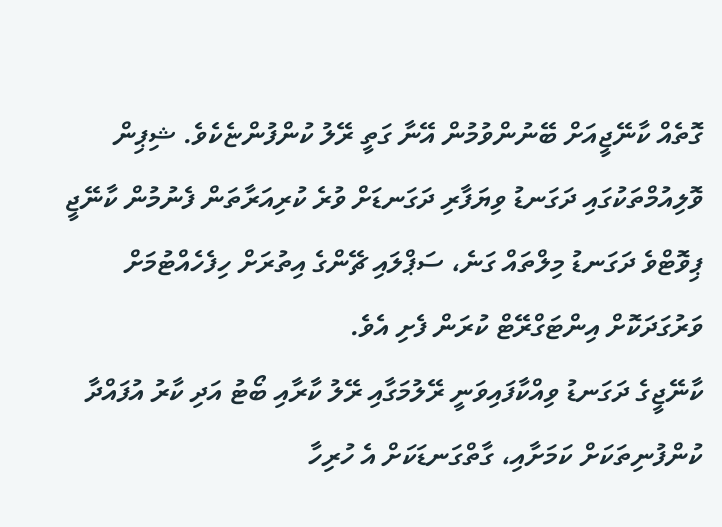ގޮތެއް ކާނޭޖީއަށް ބޭނުންވުމުން އޭނާ ގަތީ ރޭލު ކުންފުންޏެކެވެ. ޝިޕިން ވޮލިއުމްތަކުގައި ދަގަނޑު ވިޔަފާރި ދަގަނޑަށް ވުރެ ކުރިއަރާތަން ފެނުމުން ކާނޭޖީ ޕިވޮޓްވެ ދަގަނޑު މިލްތައް ގަނެ، ސަޕްލައި ޗޭންގެ އިތުރަށް ހިފެހެއްޓުމަށް ވަރުގަދަކޮށް އިންޓަގްރޭޓް ކުރަން ފެށި އެވެ.
ކާނޭޖީގެ ދަގަނޑު ވިއްކާފައިވަނީ ރޭލުމަގާއި ރޭލު ކާރާއި ބޯޓު އަދި ކާރު އުފައްދާ ކުންފުނިތަކަށް ކަމަށާއި، ގާތްގަނޑަކަށް އެ ހުރިހާ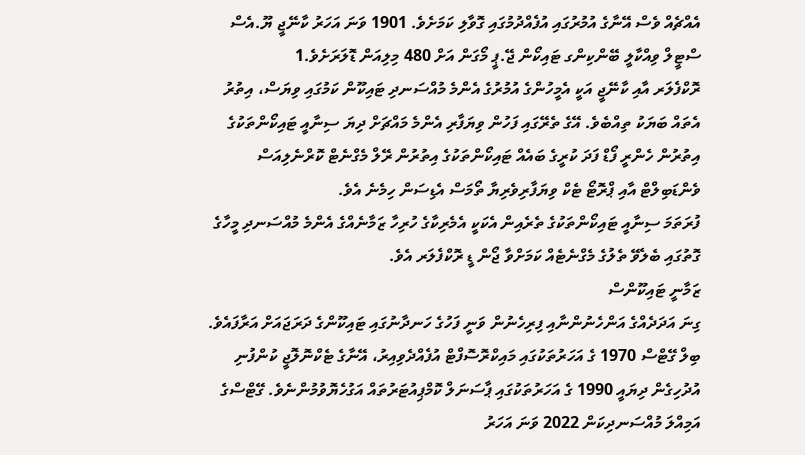އެއްޗެއް ވެސް އޭނާގެ އުމުރުގައި އުފެއްދުމުގައި ގޮވާލި ކަމަށެވެ. 1901 ވަނަ އަހަރު ކާނޭޖީ ޔޫ.އެސް ސްޓީލް ވިއްކާލީ ބޭންކިންގ ޓައިކޯން ޖޭ.ޕީ މޯގަން އަށް 480 މިލިއަން ޑޮލަރަށެވެ.1
ރޮކްފެލަރ އާއި ކާނޭޖީ އަކީ އެމީހުންގެ އުމުރުގެ އެންމެ މުއްސަނދި ޓައިކޫން ކަމުގައި ވިޔަސް، އިތުރު އެތައް ބަޔަކު ތިއްބެވެ. އޭގެ ތެރޭގައި ފަހުން ވިޔަފާރި އެންމެ މައްޗަށް ދިޔަ ސިނާއީ ޓައިކޯންތަކުގެ އިތުރުން ހެންރީ ފޯޑް ފަދަ ކުރީގެ ބައެއް ޓައިކޯންތަކުގެ އިތުރުން ރޭލް މެގްނެޓް ކޮރްނެލިއަސް ވެންޑަބިލްޓް އާއި ޕްރޮޓޯ ޓެކް ވިޔަފާރިވެރިޔާ ތޯމަސް އެޑިސަން ހިމެނެ އެވެ.
ފުރަތަމަ ސިނާއީ ޓައިކޯންތަކުގެ ތެރެއިން އެކަކީ އެމެރިކާގެ ހުރިހާ ޒަމާނެއްގެ އެންމެ މުއްސަނދި މީހާގެ ގޮތުގައި ބެލެވޭ ތެލުގެ މެގްނެޓެއް ކަމަށްވާ ޖޯން ޑީ ރޮކްފެލަރ އެވެ.
ޒަމާނީ ޓައިކޫންސް
ގިނަ އަދަދެއްގެ އަންހެނުންނާއި ފިރިހެނުން ވަނީ ފަހުގެ ހަނދާނުގައި ޓައިކޫންގެ ދަރަޖައަށް އަރާފައެވެ. ބިލް ގޭޓްސް 1970 ގެ އަހަރުތަކުގައި މައިކްރޮސޮފްޓް އުފެއްދެވިއިރު، އޭނާގެ ޓެކްނޮލޮޖީ ކުންފުނި އުދުހިގެން ދިޔައީ 1990 ގެ އަހަރުތަކުގައި ޕާސަނަލް ކޮމްޕިއުޓަރުތައް އަގުހެޔޮވުމުންނެވެ. ގޭޓްސްގެ އަމިއްލަ މުއްސަނދިކަން 2022 ވަނަ އަހަރު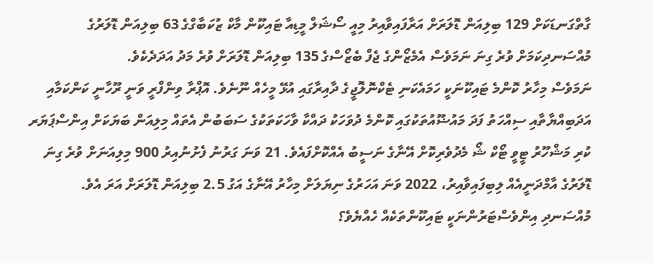ގާތްގަނޑަކަށް 129 ބިލިއަން ޑޮލަރަށް އަރާފައިވާއިރު މިއީ ސޯޝަލް މީޑިއާ ޓައިކޫން މާކް ޒުކަބާގްގެ 63 ބިލިއަން ޑޮލަރުގެ މުއްސަނދިކަމަށް ވުރެ ގިނަ ނަމަވެސް އެމެޒޯންގެ ޖެފް ބެޒޯސްގެ 135 ބިލިއަން ޑޮލަރަށް ވުރެ މަދު އަދަދެކެވެ.
ނަމަވެސް މިހާރު ކޮންމެ ޓައިކޫނަކީ ހަމައެކަނި ޓެކްނޮލޮޖީގެ ދާއިރާގައި އުޅޭ މީހެއް ނޫނެވެ. އޮޕްރާ ވިންފްރީ ވަނީ ރޫހާނީ ކަންކަމާއި އަދަބިއްޔާތާއި ސިއްހަތު ފަދަ މައުޟޫއުތަކުގައި ކޮންމެ ދުވަހަކު ދައްކާ ވާހަކަތަކުގެ ސަބަބުން އެތައް މިލިއަން ބަޔަކަށް އިންސްޕަޔަރ ކުރި މަޝްހޫރު ޓީވީ ޓޯކް ޝޯ މެދުވެރިކޮށް އޭނާގެ ނަސީބު އެއްކޮށްފައެވެ. 21 ވަނަ ގަރުނު ފެށުނުއިރު 900 މިލިއަނަށް ވުރެ ގިނަ ޑޮލަރުގެ އާމްދަނީއެއް ލިބިފައިވާއިރު، 2022 ވަނަ އަހަރުގެ ނިޔަލަށް މިހާރު އޭނާގެ އަގު 2.5 ބިލިއަން ޑޮލަރަށް އަރަ އެވެ.
މުއްސަނދި އިންވެސްޓަރުންނަކީ ޓައިކޫންތަކެއް ހެއްޔެވެ؟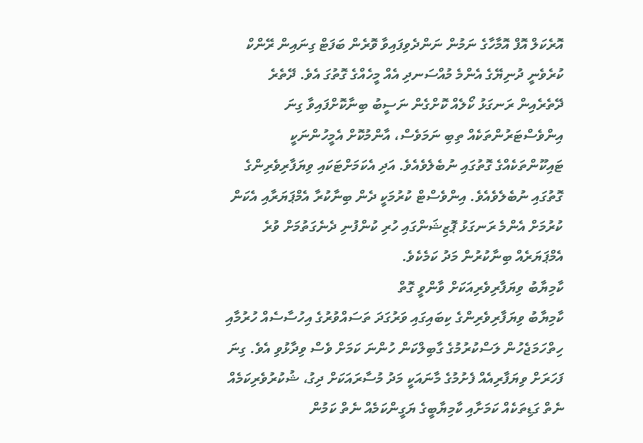އޮރެކަލް އޮފް އޮމާހާގެ ނަމުން ނަންދެވިފައިވާ ވޮރެން ބަފަޓް ގިނައިން ރޭންކް ކުރެވެނީ ދުނިޔޭގެ އެންމެ މުއްސަނދި އެއް މީހެއްގެ ގޮތުގަ އެވެ. ދޭތެރެ ދޭތެރެއިން ރަނގަޅު ކޯލެއް ކޮށްގެން ނަސީބު ބިނާކޮށްފައިވާ ގިނަ އިންވެސްޓަރުންތަކެއް ތިބި ނަމަވެސް، އާންމުކޮށް އެމީހުންނަކީ ޓައިކޫންތަކެއްގެ ގޮތުގައި ނުބެލެވެއެވެ. އަދި އެކަމަށްޓަކައި ވިޔަފާރިވެރިންގެ ގޮތުގައި ނުބެލެވެއެވެ. އިންވެސްޓް ކުރުމަކީ ދެން ބިނާކުރާ އެމްޕަޔަރާއި އެކަން ކުރުމަށް އެންމެ ރަނގަޅު ޕޮޒިޝަންގައި ހުރި ކުންފުނި ދެނެގަތުމަށް ވުރެ އެމްޕަޔަރެއް ބިނާކުރުން މަދު ކަމެކެވެ.
ކާމިޔާބު ވިޔަފާރިވެރިއަކަށް ވާންވީ ގޮތް
ކާމިޔާބު ވިޔަފާރިވެރިންގެ ކިބައިގައި ވަރުގަދަ ތަސައްވުރުގެ އިހުސާސެއް ހުރުމާއި ހިތްހަމަޖެހުން ލަސްކުރުމުގެ ގާބިލްކަން ހުންނަ ކަމަށް ވެސް ވިދާޅުވި އެވެ. ގިނަ ފަހަރަށް ވިޔަފާރިއެއް ފެށުމުގެ މާނައަކީ މަދު މުސާރައަކަށް ދިގު، ޝުކުރުވެރިކަމެއް ނެތް ގަޑިތަކެއް ކަމަށާއި ކާމިޔާބީގެ ޔަގީންކަމެއް ނެތް ކަމުން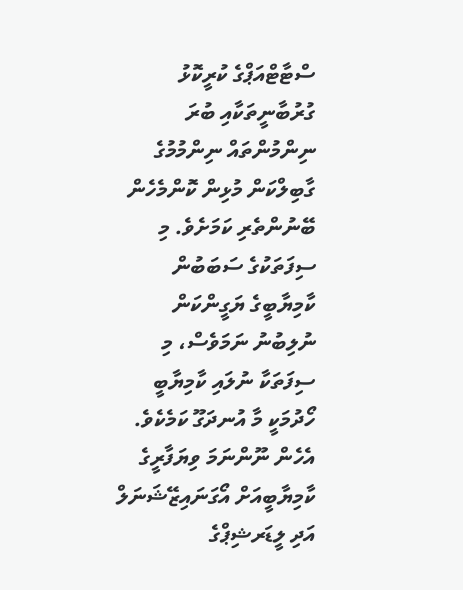ސްޓާޓްއަޕްގެ ކުރީކޮޅު ގުރުބާނީތަކާއި ބުރަ ނިންމުންތައް ނިންމުމުގެ ގާބިލްކަން މުޅިން ކޮންމެހެން ބޭނުންތެރި ކަމަށެވެ. މި ސިފަތަކުގެ ސަބަބުން ކާމިޔާބީގެ ޔަގީންކަން ނުލިބުނު ނަމަވެސް، މި ސިފަތަކާ ނުލައި ކާމިޔާބީ ހޯދުމަކީ މާ އުނދަގޫ ކަމެކެވެ.
އެހެން ނޫންނަމަ ވިޔަފާރީގެ ކާމިޔާބީއަށް އޯގަނައިޒޭޝަނަލް އަދި ލީޑަރޝިޕްގެ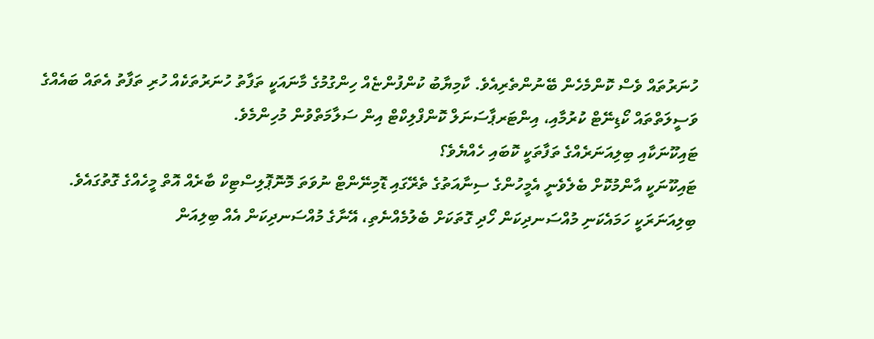ހުނަރުތައް ވެސް ކޮންމެހެން ބޭނުންތެރިއެވެ. ކާމިޔާބު ކުންފުންޏެއް ހިންގުމުގެ މާނައަކީ ތަފާތު ހުނަރުތަކެއް ހުރި ތަފާތު އެތައް ބައެއްގެ ވަސީލަތްތައް ކޯޑިނޭޓް ކުރުމާއި، އިންޓަރޕާސަނަލް ކޮންފްލިކްޓް އިން ސަލާމަތްވުން މުހިންމެވެ.
ޓައިކޫނަކާއި ބިލިއަނަރެއްގެ ތަފާތަކީ ކޮބައި ހެއްޔެވެ؟
ޓައިކޫނަކީ އާންމުކޮށް ބެލެވެނީ އެމީހުންގެ ސިނާއަތުގެ ތެރޭގައި ޑޮމިނޭންޓް ނުވަތަ މޮނޮޕޮލިސްޓިކް ބާރެއް އޮތް މީހެއްގެ ގޮތުގައެވެ. ބިލިއަނަރަކީ ހަމައެކަނި މުއްސަނދިކަން ހޯދި ގޮތަކަށް ބެލުމެއްނެތި، އޭނާގެ މުއްސަނދިކަން އެއް ބިލިއަން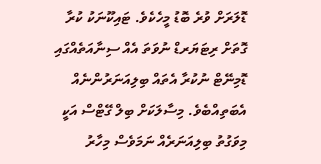ޑޮލަރަށް ވުރެ ބޮޑު މީހެކެވެ. ޓައިކޫނަކު ކުރާ ގޮތަށް ރިޓަޔަރޑް ނުވަތަ އެއް ސިނާއަތެއްގައި ޑޮމިނޭޓް ނުކުރާ އެތައް ބިލިއަނަރުންނެއް އެބަތިއްބެވެ. މިސާލަކަށް ބިލް ގޭޓްސް އަކީ މިވަގުތު ބިލިއަނަރެއް ނަމަވެސް މިހާރު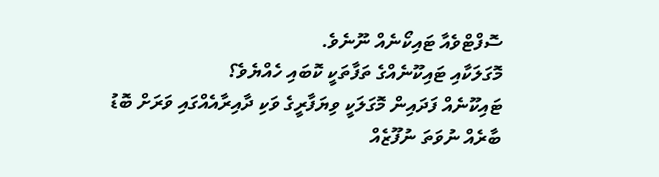ސޮފްޓްވެއާ ޓައިކޯނެއް ނޫނެވެ.
މޮގަލަކާއި ޓައިކޫނެއްގެ ތަފާތަކީ ކޮބައި ހެއްޔެވެ؟
ޓައިކޫނެއް ފަދައިން މޮގަލަކީ ވިޔަފާރީގެ ވަކި ދާއިރާއެއްގައި ވަރަށް ބޮޑު ބާރެއް ނުވަތަ ނުފޫޒެއް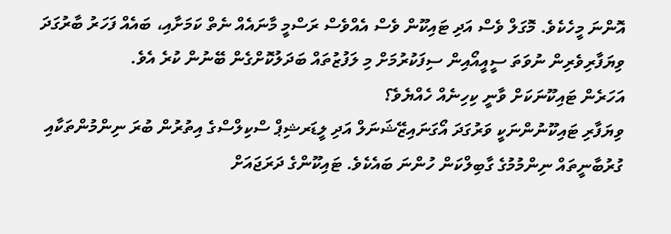އޮންނަ މީހެކެވެ. މޮގަލް ވެސް އަދި ޓައިކޫން ވެސް އެއްވެސް ރަސްމީ މާނައެއް ނެތް ކަމަށާއި، ބައެއް ފަހަރު ބާރުގަދަ ވިޔަފާރިވެރިން ނުވަތަ ސީއީއޯއިން ސިފަކުރުމަށް މި ލަފުޒުތައް ބަދަލުކޮށްގެން ބޭނުން ކުރެ އެވެ.
އަހަރެން ޓައިކޫނަކަށް ވާނީ ކިހިނެއް ހެއްޔެވެ؟
ވިޔަފާރި ޓައިކޫނުންނަކީ ވަރުގަދަ އޯގަނައިޒޭޝަނަލް އަދި ލީޑަރޝިޕް ސްކިލްސްގެ އިތުރުން ބުރަ ނިންމުންތަކާއި ގުރުބާނީތައް ނިންމުމުގެ ގާބިލްކަން ހުންނަ ބައެކެވެ. ޓައިކޫންގެ ދަރަޖައަށް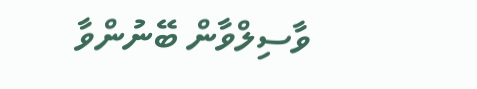ވާސިލްވާން ބޭނުންވާ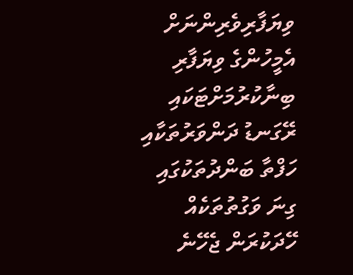ވިޔަފާރިވެރިންނަށް އެމީހުންގެ ވިޔަފާރި ބިނާކުރުމަށްޓަކައި ރޭގަނޑު ދަންވަރުތަކާއި ހަފްތާ ބަންދުތަކުގައި ގިނަ ވަގުތުތަކެއް ހޭދަކުރަން ޖެހޭނެ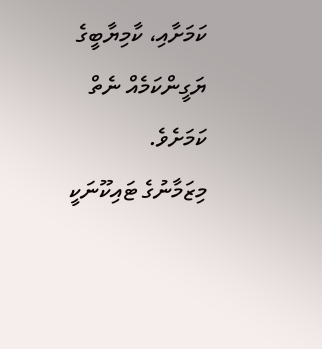ކަމަށާއި، ކާމިޔާބީގެ ޔަގީންކަމެއް ނެތް ކަމަށެވެ.
މިޒަމާނުގެ ޓައިކޫނަކީ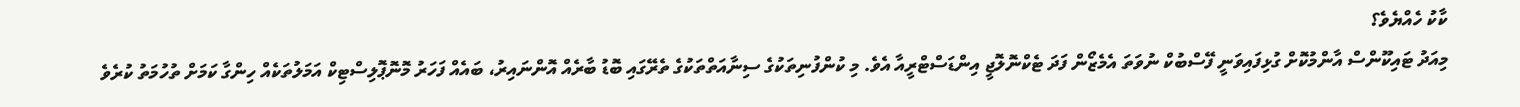ކާކު ހެއްޔެވެ؟
މިއަދު ޓައިކޫންސް އާންމުކޮށް ގުޅިފައިވަނީ ފޭސްބުކް ނުވަތަ އެމެޒޯން ފަދަ ޓެކްނޮލޮޖީ އިންޑަސްޓްރީއާ އެވެ. މި ކުންފުނިތަކުގެ ސިނާއަތްތަކުގެ ތެރޭގައި ބޮޑު ބާރެއް އޮންނައިރު، ބައެއް ފަހަރު މޮނޮޕޮލިސްޓިކް އަމަލުތަކެއް ހިންގާ ކަމަށް ތުހުމަތު ކުރެވެ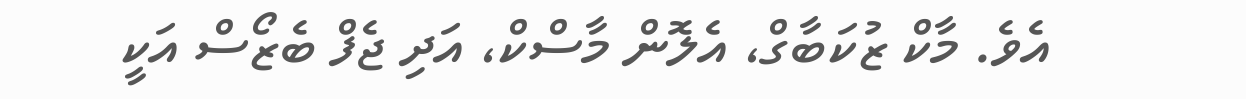އެވެ. މާކް ޒުކަބާގް، އެލޮން މާސްކް، އަދި ޖެފް ބެޒޯސް އަކީ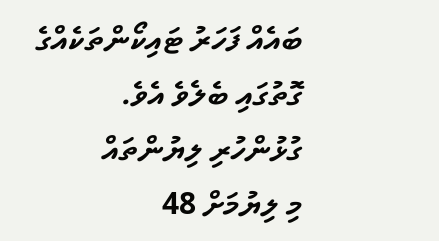ބައެއް ފަހަރު ޓައިކޯންތަކެއްގެ ގޮތުގައި ބެލެވެ އެވެ.
ގުޅުންހުރި ލިޔުންތައް
މި ލިޔުމަށް 48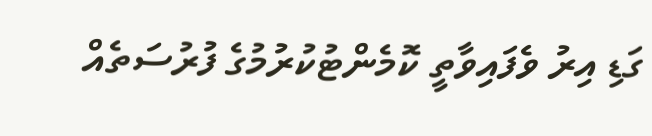ގަޑި އިރު ވެފައިވާތީ ކޮމެންޓުކުރުމުގެ ފުރުސަތެއް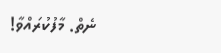ނެތް. މާފުކުރައްވާ!